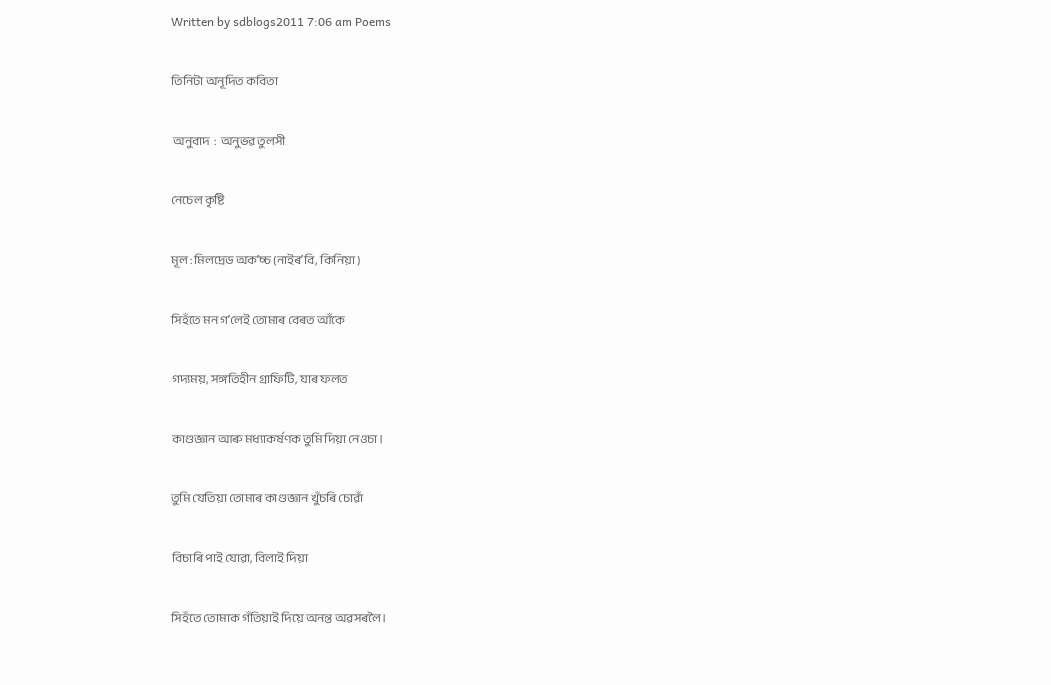Written by sdblogs2011 7:06 am Poems

তিনিটা অনূদিত কবিতা

 অনুবাদ  :  অনুভৱ তুলসী

নেচেল কৃষ্টি

মূল : মিলদ্ৰেড অকʼচ্চ (নাইৰʼবি, কিনিয়া)

সিহঁতে মন গʼলেই তোমাৰ বেৰত আঁকে

গদ্যময়, সঙ্গতিহীন গ্ৰাফিটি, যাৰ ফলত

কাণ্ডজ্ঞান আৰু মধ্যাকৰ্ষণক তুমি দিয়া নেওচা।

তুমি যেতিয়া তোমাৰ কাণ্ডজ্ঞান খুঁচৰি চোৱাঁ

বিচাৰি পাই যোৱা, বিলাই দিয়া

সিহঁতে তোমাক গঁতিয়াই দিয়ে অনন্ত অৱসৰলৈ।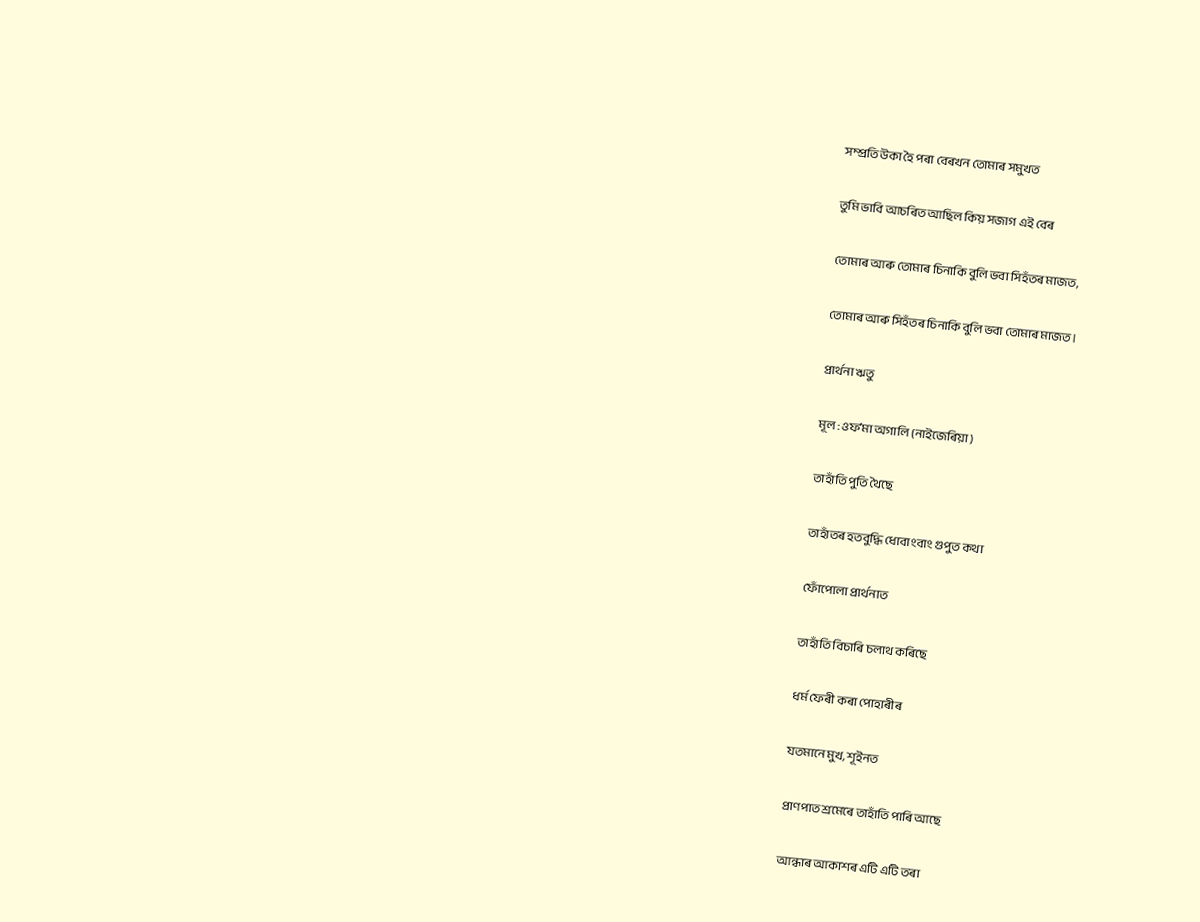সম্প্ৰতি উকা হৈ পৰা বেৰখন তোমাৰ সমুখত

তুমি ভাবি আচৰিত আছিল কিয় সজাগ এই বেৰ

তোমাৰ আৰু তোমাৰ চিনাকি বুলি ভবা সিহঁতৰ মাজত,

তোমাৰ আৰু সিহঁতৰ চিনাকি বুলি ভবা তোমাৰ মাজত।

প্ৰাৰ্থনা ঋতু

মূল : ওফʼমা অগালি (নাইজেৰিয়া)

তাহাঁতি পুতি থৈছে

তাহাঁতৰ হতবুদ্ধি ধোবাংবাং গুপুত কথা

ফোঁপোলা প্ৰাৰ্থনাত

তাহাঁতি বিচাৰি চলাথ কৰিছে

ধৰ্ম ফেৰী কৰা পোহাৰীৰ

যতমানে মুখ, শূইনত

প্ৰাণপাত শ্ৰমেৰে তাহাঁতি পাৰি আছে

আন্ধাৰ আকাশৰ এটি এটি তৰা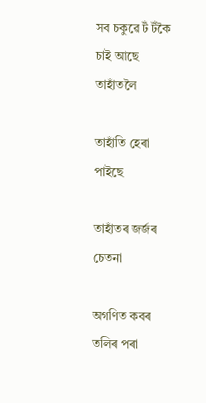সব চকুৱে টঁ টঁকৈ চাই আছে তাহাঁতলৈ

তাহাঁতি হেৰা পাইছে

তাহাঁতৰ জৰ্জৰ চেতনা

অগণিত কবৰ তলিৰ পৰা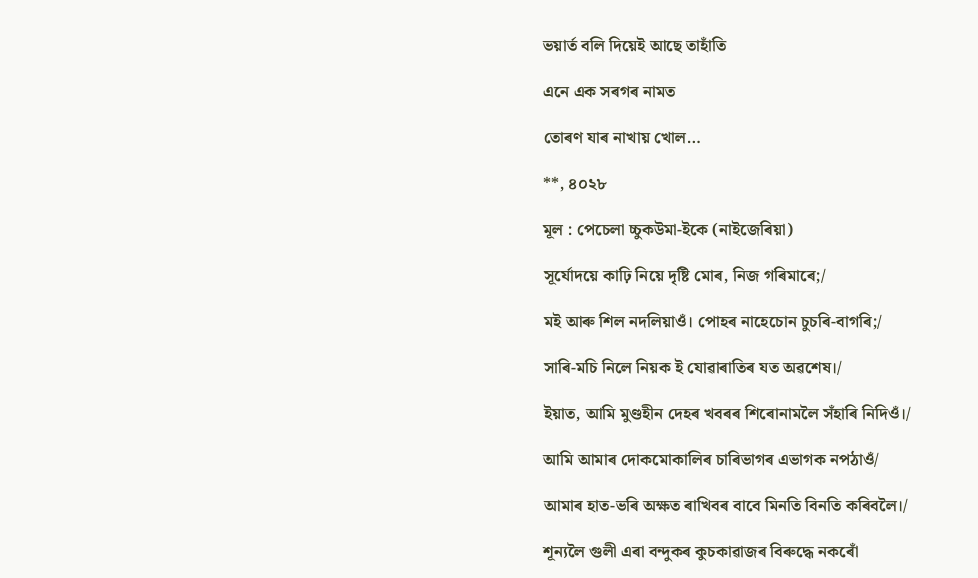ভয়াৰ্ত বলি দিয়েই আছে তাহাঁতি

এনে এক সৰগৰ নামত

তোৰণ যাৰ নাখায় খোল…

**, ৪০২৮

মূল : পেচেলা চ্চুকউমা-ইকে (নাইজেৰিয়া)

সূৰ্যোদয়ে কাঢ়ি নিয়ে দৃষ্টি মোৰ, নিজ গৰিমাৰে;/

মই আৰু শিল নদলিয়াওঁ। পোহৰ নাহেচোন চুচৰি-বাগৰি;/

সাৰি-মচি নিলে নিয়ক ই যোৱাৰাতিৰ যত অৱশেষ।/

ইয়াত, আমি মুণ্ডহীন দেহৰ খবৰৰ শিৰোনামলৈ সঁহাৰি নিদিওঁ।/

আমি আমাৰ দোকমোকালিৰ চাৰিভাগৰ এভাগক নপঠাওঁ/

আমাৰ হাত-ভৰি অক্ষত ৰাখিবৰ বাবে মিনতি বিনতি কৰিবলৈ।/

শূন্যলৈ গুলী এৰা বন্দুকৰ কুচকাৱাজৰ বিৰুদ্ধে নকৰোঁ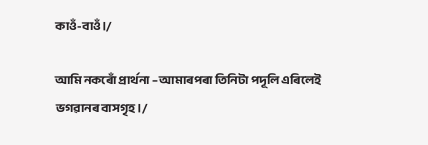কাওঁ-বাওঁ।/

আমি নকৰোঁ প্ৰাৰ্থনা – আমাৰপৰা তিনিটা পদূলি এৰিলেই ভগৱানৰ বাসগৃহ।/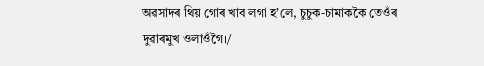অৱসাদৰ থিয় গোৰ খাব লগা হʼলে, চুচুক-চামাককৈ তেওঁৰ দুৱাৰমুখ ওলাওঁগৈ।/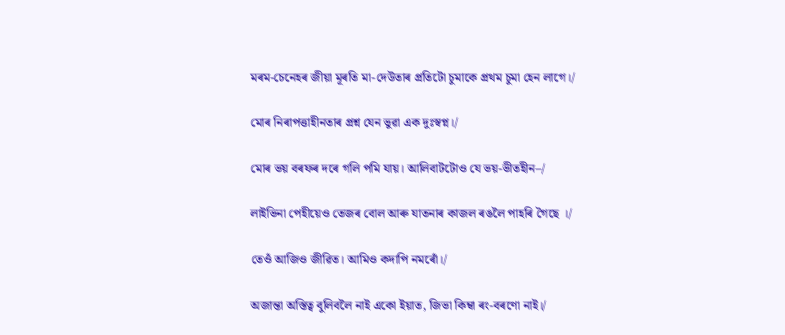মৰম-চেনেহৰ জীয়া মূৰতি মা-দেউতাৰ প্ৰতিটো চুমাকে প্ৰথম চুমা হেন লাগে।/

মোৰ নিৰাপত্তাহীনতাৰ প্ৰশ্ন যেন ভুৱা এক দুঃস্বপ্ন।/

মোৰ ভয় বৰফৰ দৰে গলি পমি যায়। আলিবাটটোও যে ভয়-ভীতহীন–/

লাইভিনা পেহীয়েও তেজৰ বোল আৰু যাতনাৰ কাজল ৰঙলৈ পাহৰি গৈছে ।/

তেওঁ আজিও জীৱিত। আমিও কদাপি নমৰোঁ।/

অজান্তা অস্তিত্ব বুলিবলৈ নাই একো ইয়াত, জিভা কিম্বা ৰং-বৰণো নাই।/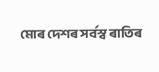মোৰ দেশৰ সৰ্বস্ব ৰাতিৰ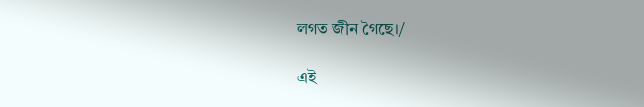লগত জীন গৈছে।/

এই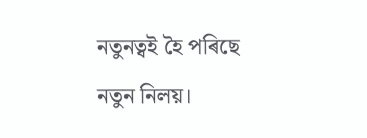নতুনত্বই হৈ পৰিছে নতুন নিলয়।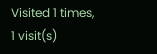Visited 1 times, 1 visit(s)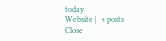today
Website |  + posts
Close